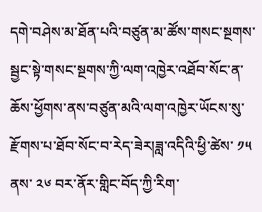དགེ་བཤེས་མ་ཐོན་པའི་བཙུན་མ་ཚོས་གསང་སྔགས་སྦྱང་སྟེ་གསང་སྔགས་ཀྱི་ལག་འཁྱེར་འཐོབ་སོང་ན་ཆོས་ཕྱོགས་ནས་བཙུན་མའི་ལག་འཁྱེར་ཡོངས་སུ་རྫོགས་པ་ཐོབ་སོང་བ་རེད་ཟེར།ཟླ་འདིའི་ཕྱི་ཚེས་ ༡༥ ནས་ ༢༦ བར་ནོར་གླིང་བོད་ཀྱི་རིག་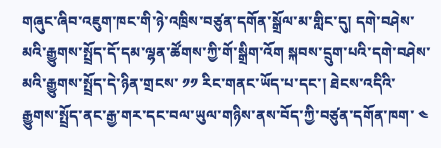གཞུང་ཞིབ་འཇུག་ཁང་གི་ཉེ་འཁྲིས་བཙུན་དགོན་སྒྲོལ་མ་གླིང་དུ། དགེ་བཤེས་མའི་རྒྱུགས་སྤྲོད་དོ་དམ་ལྷན་ཚོགས་ཀྱི་གོ་སྒྲིག་འོག སྐབས་དྲུག་པའི་དགེ་བཤེས་མའི་རྒྱུགས་སྤྲོད་དེ་ཉིན་གྲངས་ ༡༡ རིང་གནང་ཡོད་པ་དང་། ཐེངས་འདིའི་རྒྱུགས་སྤྲོད་ནང་རྒྱ་གར་དང་བལ་ཡུལ་གཉིས་ནས་བོད་ཀྱི་བཙུན་དགོན་ཁག་ ༤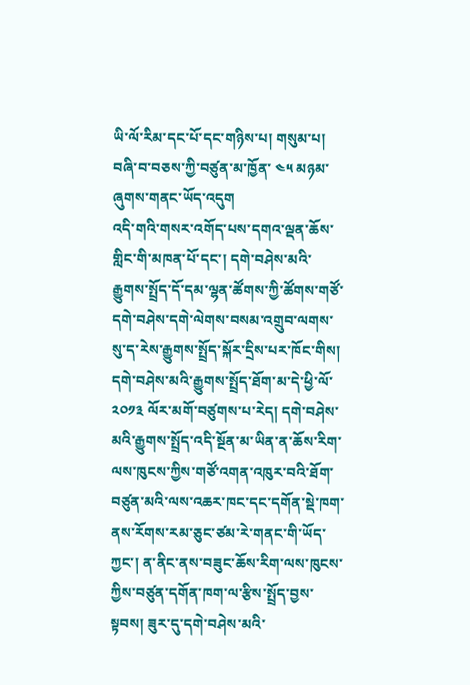ཡི་ལོ་རིམ་དང་པོ་དང་གཉིས་པ། གསུམ་པ། བཞི་བ་བཅས་ཀྱི་བཙུན་མ་ཁྱོན་ ༤༥ མཉམ་ཞུགས་གནང་ཡོད་འདུག
འདི་གའི་གསར་འགོད་པས་དགའ་ལྡན་ཆོས་གླིང་གི་མཁན་པོ་དང་། དགེ་བཤེས་མའི་རྒྱུགས་སྤྲོད་དོ་དམ་ལྷན་ཚོགས་ཀྱི་ཚོགས་གཙོ་དགེ་བཤེས་དགེ་ལེགས་བསམ་འགྲུབ་ལགས་སུ་ད་རེས་རྒྱུགས་སྤྲོད་སྐོར་དྲིས་པར་ཁོང་གིས། དགེ་བཤེས་མའི་རྒྱུགས་སྤྲོད་ཐོག་མ་དེ་ཕྱི་ལོ་ ༢༠༡༣ ལོར་མགོ་བཙུགས་པ་རེད། དགེ་བཤེས་མའི་རྒྱུགས་སྤྲོད་འདི་སྔོན་མ་ཡིན་ན་ཆོས་རིག་ལས་ཁུངས་ཀྱིས་གཙོ་འགན་འཁུར་བའི་ཐོག་བཙུན་མའི་ལས་འཆར་ཁང་དང་དགོན་སྡེ་ཁག་ནས་རོགས་རམ་ཅུང་ཙམ་རེ་གནང་གི་ཡོད་ཀྱང་། ན་ནིང་ནས་བཟུང་ཆོས་རིག་ལས་ཁུངས་ཀྱིས་བཙུན་དགོན་ཁག་ལ་རྩིས་སྤྲོད་བྱས་སྟབས། ཟུར་དུ་དགེ་བཤེས་མའི་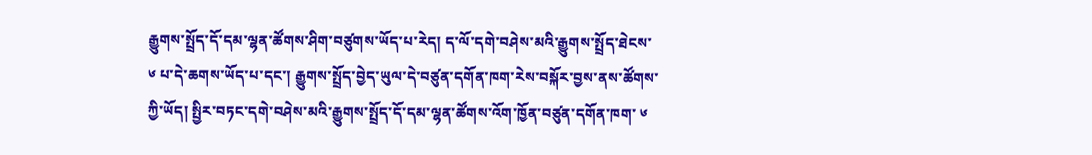རྒྱུགས་སྤྲོད་དོ་དམ་ལྷན་ཚོགས་ཤིག་བཙུགས་ཡོད་པ་རེད། ད་ལོ་དགེ་བཤེས་མའི་རྒྱུགས་སྤྲོད་ཐེངས་ ༦ པ་དེ་ཆགས་ཡོད་པ་དང་། རྒྱུགས་སྤྲོད་བྱེད་ཡུལ་དེ་བཙུན་དགོན་ཁག་རེས་བསྐོར་བྱས་ནས་ཚོགས་ཀྱི་ཡོད། སྤྱིར་བཏང་དགེ་བཤེས་མའི་རྒྱུགས་སྤྲོད་དོ་དམ་ལྷན་ཚོགས་འོག་ཁྱོན་བཙུན་དགོན་ཁག་ ༦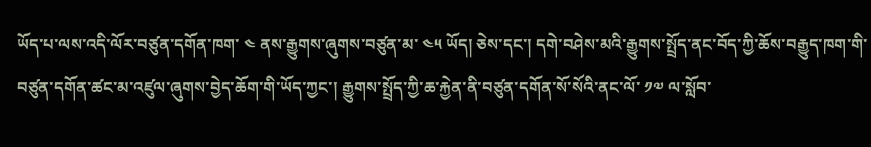ཡོད་པ་ལས་འདི་ལོར་བཙུན་དགོན་ཁག་ ༤ ནས་རྒྱུགས་ཞུགས་བཙུན་མ་ ༤༥ ཡོད། ཅེས་དང་། དགེ་བཤེས་མའི་རྒྱུགས་སྤྲོད་ནང་བོད་ཀྱི་ཆོས་བརྒྱུད་ཁག་གི་བཙུན་དགོན་ཚང་མ་འཛུལ་ཞུགས་བྱེད་ཆོག་གི་ཡོད་ཀྱང་། རྒྱུགས་སྤྲོད་ཀྱི་ཆ་རྐྱེན་ནི་བཙུན་དགོན་སོ་སོའི་ནང་ལོ་ ༡༧ ལ་སློབ་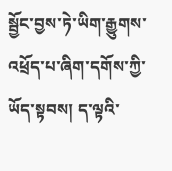སྦྱོང་བྱས་ཏེ་ཡིག་རྒྱུགས་འཕྲོད་པ་ཞིག་དགོས་ཀྱི་ཡོད་སྟབས། ད་ལྟའི་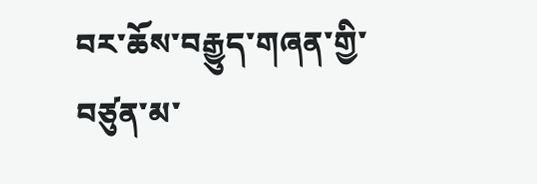བར་ཆོས་བརྒྱུད་གཞན་གྱི་བཙུན་མ་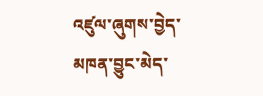འཛུལ་ཞུགས་བྱེད་མཁན་བྱུང་མེད་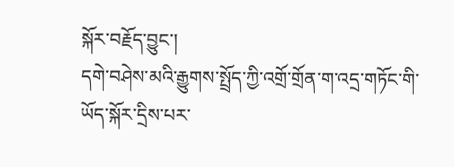སྐོར་བརྗོད་བྱུང་།
དགེ་བཤེས་མའི་རྒྱུགས་སྤྲོད་ཀྱི་འགྲོ་གྲོན་ག་འདྲ་གཏོང་གི་ཡོད་སྐོར་དྲིས་པར་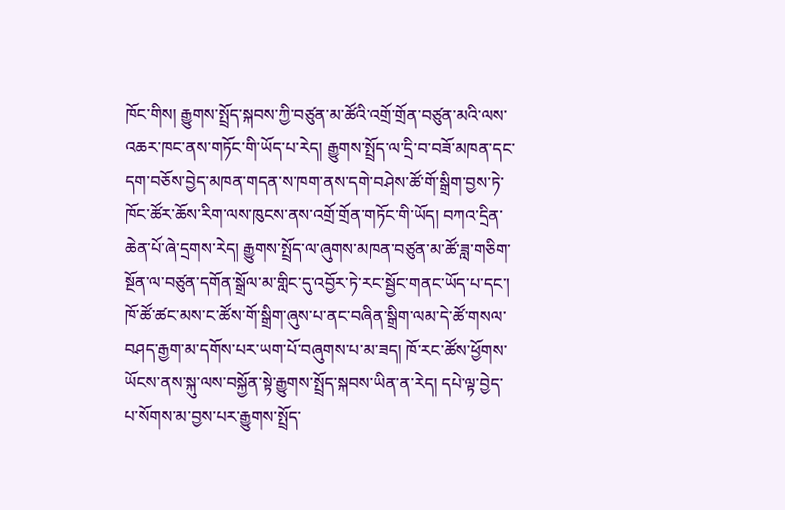ཁོང་གིས། རྒྱུགས་སྤྲོད་སྐབས་ཀྱི་བཙུན་མ་ཚོའི་འགྲོ་གྲོན་བཙུན་མའི་ལས་འཆར་ཁང་ནས་གཏོང་གི་ཡོད་པ་རེད། རྒྱུགས་སྤྲོད་ལ་དྲི་བ་བཟོ་མཁན་དང་དག་བཅོས་བྱེད་མཁན་གདན་ས་ཁག་ནས་དགེ་བཤེས་ཚོ་གོ་སྒྲིག་བྱས་ཏེ་ཁོང་ཚོར་ཆོས་རིག་ལས་ཁུངས་ནས་འགྲོ་གྲོན་གཏོང་གི་ཡོད། བཀའ་དྲིན་ཆེན་པོ་ཞེ་དྲགས་རེད། རྒྱུགས་སྤྲོད་ལ་ཞུགས་མཁན་བཙུན་མ་ཚོ་ཟླ་གཅིག་སྔོན་ལ་བཙུན་དགོན་སྒྲོལ་མ་གླིང་དུ་འབྱོར་ཏེ་རང་སྦྱོང་གནང་ཡོད་པ་དང་། ཁོ་ཚོ་ཚང་མས་ང་ཚོས་གོ་སྒྲིག་ཞུས་པ་ནང་བཞིན་སྒྲིག་ལམ་དེ་ཚོ་གསལ་བཤད་རྒྱག་མ་དགོས་པར་ཡག་པོ་བཞུགས་པ་མ་ཟད། ཁོ་རང་ཚོས་ཕྱོགས་ཡོངས་ནས་སྐུ་ལས་བསྐྱོན་སྟེ་རྒྱུགས་སྤྲོད་སྐབས་ཡིན་ན་རེད། དཔེ་ལྟ་བྱེད་པ་སོགས་མ་བྱས་པར་རྒྱུགས་སྤྲོད་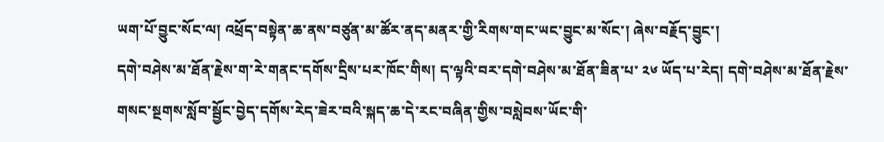ཡག་པོ་བྱུང་སོང་ལ། འཕྲོད་བསྟེན་ཆ་ནས་བཙུན་མ་ཚོར་ནད་མནར་གྱི་རིགས་གང་ཡང་བྱུང་མ་སོང་། ཞེས་བརྗོད་བྱུང་།
དགེ་བཤེས་མ་ཐོན་རྗེས་ག་རེ་གནང་དགོས་དྲིས་པར་ཁོང་གིས། ད་ལྟའི་བར་དགེ་བཤེས་མ་ཐོན་ཟིན་པ་ ༢༦ ཡོད་པ་རེད། དགེ་བཤེས་མ་ཐོན་རྗེས་གསང་སྔགས་སློབ་སྦྱོང་བྱེད་དགོས་རེད་ཟེར་བའི་སྐད་ཆ་དེ་རང་བཞིན་གྱིས་བསླེབས་ཡོང་གི་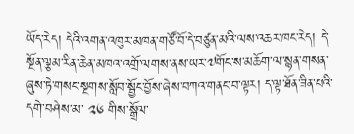ཡོད་རེད། དེའི་འགན་འཁུར་མཁན་གཙོ་བོ་དེ་བཙུན་མའི་ལས་འཆར་ཁང་རེད། དེ་སྔོན་ལྕམ་རིན་ཆེན་མཁའ་འགྲོ་ལགས་ནས་ཡར་༧གོང་ས་མཆོག་ལ་སྙན་གསན་ཞུས་ཏེ་གསང་སྔགས་སློབ་སྦྱོང་བྱོས་ཞེས་བཀའ་གནང་བ་ལྟར། ད་ལྟ་ཐོན་ཟིན་པའི་དགེ་བཤེས་མ་ ༢༦ གིས་སྒྲོལ་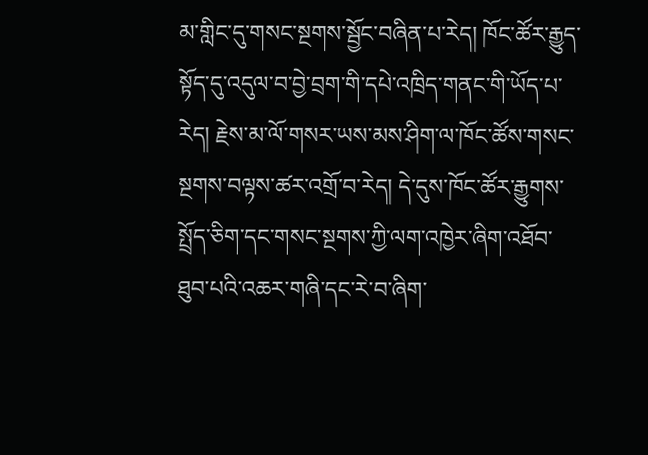མ་གླིང་དུ་གསང་སྔགས་སྦྱོང་བཞིན་པ་རེད། ཁོང་ཚོར་རྒྱུད་སྟོད་དུ་འདུལ་བ་བྱེ་བྲག་གི་དཔེ་འཁྲིད་གནང་གི་ཡོད་པ་རེད། རྗེས་མ་ལོ་གསར་ཡས་མས་ཤིག་ལ་ཁོང་ཚོས་གསང་སྔགས་བལྟས་ཚར་འགྲོ་བ་རེད། དེ་དུས་ཁོང་ཚོར་རྒྱུགས་སྤྲོད་ཅིག་དང་གསང་སྔགས་ཀྱི་ལག་འཁྱེར་ཞིག་འཐོབ་ཐུབ་པའི་འཆར་གཞི་དང་རེ་བ་ཞིག་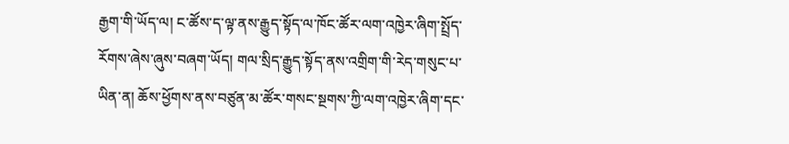རྒྱག་གི་ཡོད་ལ། ང་ཚོས་ད་ལྟ་ནས་རྒྱུད་སྟོད་ལ་ཁོང་ཚོར་ལག་འཁྱེར་ཞིག་སྤྲོད་རོགས་ཞེས་ཞུས་བཞག་ཡོད། གལ་སྲིད་རྒྱུད་སྟོད་ནས་འགྲིག་གི་རེད་གསུང་པ་ཡིན་ན། ཆོས་ཕྱོགས་ནས་བཙུན་མ་ཚོར་གསང་སྔགས་ཀྱི་ལག་འཁྱེར་ཞིག་དང་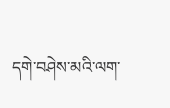དགེ་བཤེས་མའི་ལག་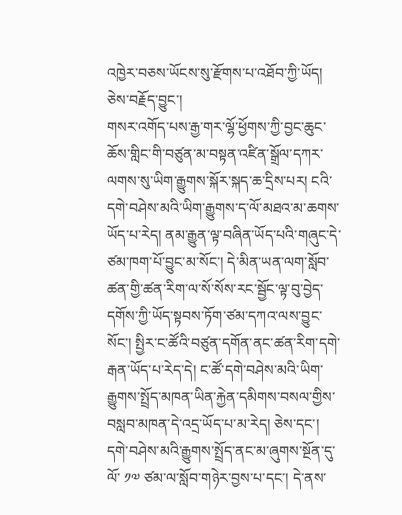འཁྱེར་བཅས་ཡོངས་སུ་རྫོགས་པ་འཐོབ་ཀྱི་ཡོད། ཅེས་བརྗོད་བྱུང་།
གསར་འགོད་པས་རྒྱ་གར་ལྷོ་ཕྱོགས་ཀྱི་བྱང་ཆུང་ཆོས་གླིང་གི་བཙུན་མ་བསྟན་འཛིན་སྒྲོལ་དཀར་ལགས་སུ་ཡིག་རྒྱུགས་སྐོར་སྐད་ཆ་དྲིས་པར། ངའི་དགེ་བཤེས་མའི་ཡིག་རྒྱུགས་ད་ལོ་མཐའ་མ་ཆགས་ཡོད་པ་རེད། ནམ་རྒྱུན་ལྟ་བཞིན་ཡོད་པའི་གཞུང་དེ་ཙམ་ཁག་པོ་བྱུང་མ་སོང་། དེ་མིན་ཡན་ལག་སློབ་ཚན་གྱི་ཚན་རིག་ལ་སོ་སོས་རང་སྦྱོང་ལྟ་བུ་བྱེད་དགོས་ཀྱི་ཡོད་སྟབས་ཏོག་ཙམ་དཀའ་ལས་བྱུང་སོང་། སྤྱིར་ང་ཚོའི་བཙུན་དགོན་ནང་ཚན་རིག་དགེ་རྒན་ཡོད་པ་རེད་དེ། ང་ཚོ་དགེ་བཤེས་མའི་ཡིག་རྒྱུགས་སྤྲོད་མཁན་ཡིན་རྐྱེན་དམིགས་བསལ་གྱིས་བསླབ་མཁན་དེ་འདྲ་ཡོད་པ་མ་རེད། ཅེས་དང་། དགེ་བཤེས་མའི་རྒྱུགས་སྤྲོད་ནང་མ་ཞུགས་སྔོན་དུ་ལོ་ ༡༧ ཙམ་ལ་སློབ་གཉེར་བྱས་པ་དང་། དེ་ནས་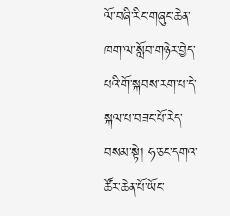ལོ་བཞི་རིང་གཞུང་ཆེན་ཁག་ལ་སློབ་གཉེར་བྱེད་པའི་གོ་སྐབས་རག་པ་དེ་སྐལ་པ་བཟང་པོ་རེད་བསམ་སྟེ། ཧ་ཅང་དགའ་ཚོར་ཆེན་པོ་ཡོང་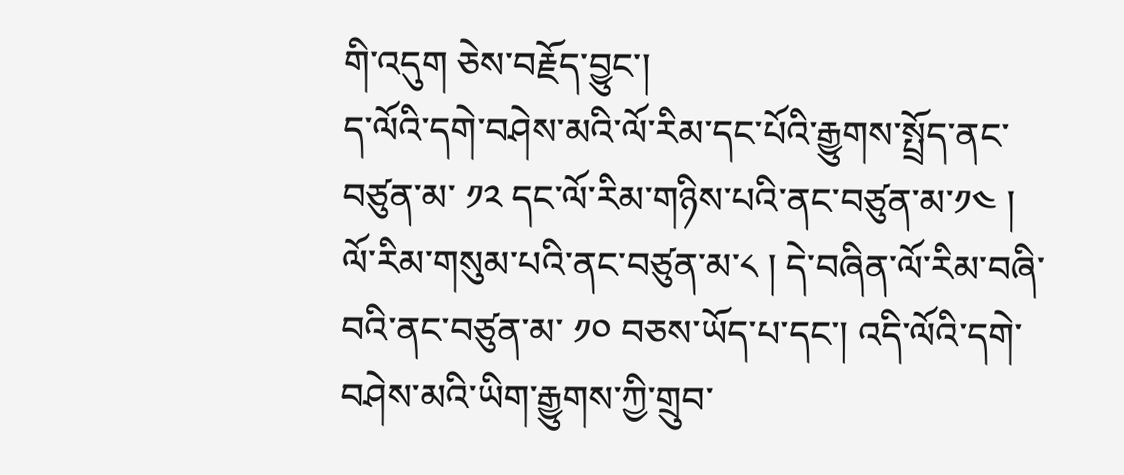གི་འདུག ཅེས་བརྗོད་བྱུང་།
ད་ལོའི་དགེ་བཤེས་མའི་ལོ་རིམ་དང་པོའི་རྒྱུགས་སྤྲོད་ནང་བཙུན་མ་ ༡༢ དང་ལོ་རིམ་གཉིས་པའི་ནང་བཙུན་མ་༡༤ ། ལོ་རིམ་གསུམ་པའི་ནང་བཙུན་མ་༨ ། དེ་བཞིན་ལོ་རིམ་བཞི་བའི་ནང་བཙུན་མ་ ༡༠ བཅས་ཡོད་པ་དང་། འདི་ལོའི་དགེ་བཤེས་མའི་ཡིག་རྒྱུགས་ཀྱི་གྲུབ་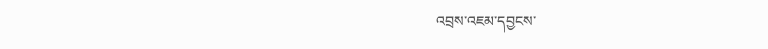འབྲས་འཇམ་དབྱངས་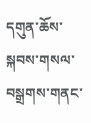དགུན་ཆོས་སྐབས་གསལ་བསྒྲགས་གནང་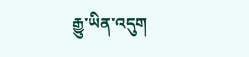རྒྱུ་ཡིན་འདུག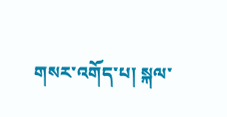གསར་འགོད་པ། སྐལ་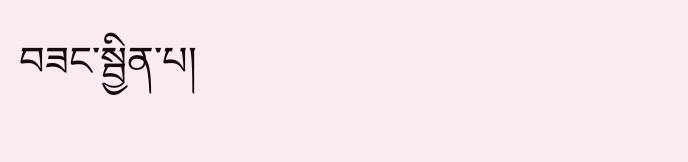བཟང་སྦྱིན་པ།